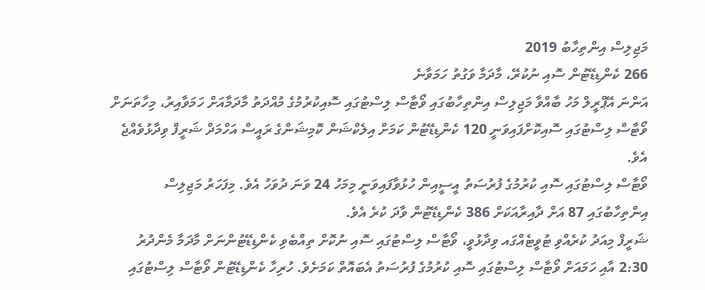މަޖިލިސް އިންތިހާބު 2019
266 ކެންޑިޑޭޓުން ސޮއި ނުކުރޭ، މާދަމާ ވަގުތު ހަމަވާނެ
އަންނަ އޭޕްރީލް މަހު ބާއްވާ މަޖިލިސް އިންތިހާބުގައި ވޯޓާސް ލިސްޓުގައި ސޮއިކުރުމުގެ މުއްދަތު މާދަމާއަށް ހަމަވާއިރު، މިހާތަނަށް ވޯޓާސް ލިސްޓުގައި ސޮއިކޮށްފައިވަނީ 120 ކެންޑިޑޭޓުން ކަމަށް އިލެކްޝަން ކޮމިޝަންގެ ރައީސް އަހްމަދް ޝަރީފް ވިދާޅުވެއްޖެ އެވެ.
ވޯޓާސް ލިސްޓުގައި ސޮއި ކުރުމުގެ ފުރުސަތު އީސީއިން ހުޅުވާފައިވަނީ މިމަހު 24 ވަނަ ދުވަހު އެވެ. މިފަހަރު މަޖިލިސް އިންތިހާބުގައި 87 އަށް ދާއިރާއަކަށް 386 ކެންޑިޑޭޓުން ވާދަ ކުރެ އެވެ.
ޝަރީފް މިއަދު ކުރެއްވި ޓުވީޓެއްގައ ވިދާޅުވީ، ވޯޓާސް ލިސްޓުގައި ސޮއި ނުކޮށް ތިއްބެވި ކެންޑިޑޭޓުންނަށް މާދަމާ މެންދުރު 2:30 އާއި ހަމައަށް ވޯޓާސް ލިސްޓުގައި ސޮއި ކުރުމުގެ ފުރުސަތު އެބައޮތް ކަމަށެވެ. ހުރިހާ ކެންޑިޑޭޓުން ވޯޓާސް ލިސްޓުގައި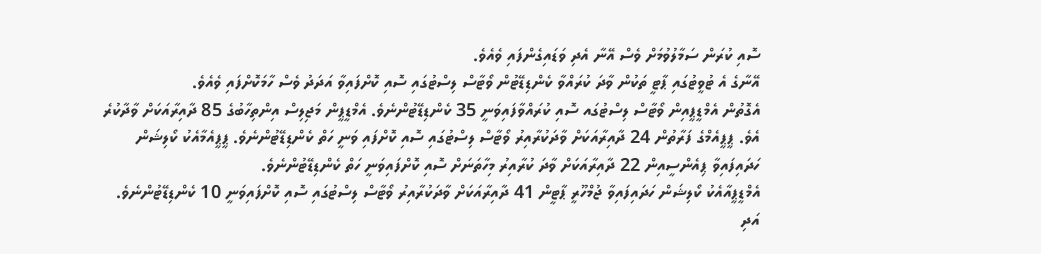ސޮއި ކުރަން ސަމާލުވުމަށް ވެސް އޭނާ އެދި ވަޑައިގެންފައި ވެއެވެ.
އޭނާގެ އެ ޓުވީޓުގައި ޕާޓީ ތަކުން ވާދަ ކުރައްވާ ކެންޑިޑޭޓުން ވޯޓާސް ލިސްޓުގައި ސޮއި ކޮށްފައިވާ އަދަދު ވެސް ހާމަކޮށްފައި ވެއެވެ.
އެގޮތުން އެމްޑީޕީއިން ވޯޓާސް ލިސްޓުގައ ސޮއި ކުރައްވާފައިވަނީ 35 ކެންޑިޑޭޓުންނެވެ. އެމްޑީޕީން މަޖިލިސް އިންތިހާބުގެ 85 ދާއިރާއަކަށް ވާދާކުރެ އެވެ. ޕީޕީއެމްގެ ފަރާތުން 24 ދާއިރާއަކަށް ވާދަކުރާއިރު ވޯޓާސް ލިސްޓުގައި ސޮއި ކޮށްފައި ވަނީ ހަތް ކެންޑިޑޭޓުންނެވެ. ޕީޕީއެމާއެކު ކޯލިޝަން ހަދައިފައިވާ ޕިއެންސީއިން 22 ދާއިރާއަކަށް ވާދަ ކުރާއިރު މިހާތަނަށް ސޮއި ކޮށްފައިވަނީ ހަތް ކެންޑިޑޭޓުންނެވެ.
އެމްޑީޕީއާއެކު ކޯލިޝަން ހަދައިފައިވާ ޖުމްހޫރީ ޕާޓީން 41 ދާއިރާއަކަށް ވާދަކުރާއިރު ވޯޓާސް ލިސްޓުގައި ސޮއި ކޮށްފައިވަނީ 10 ކެންޑިޑޭޓުންނެވެ. އަދި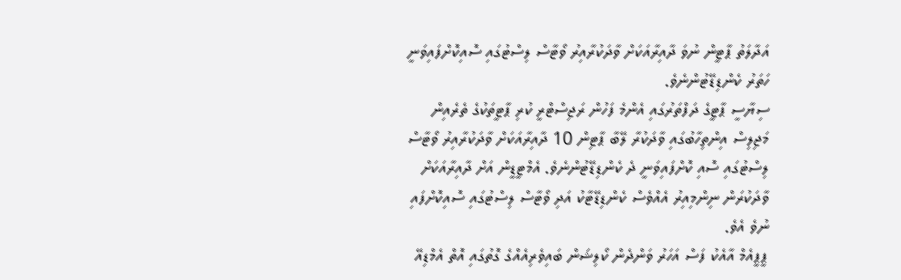އަދާލަތު ޕާޓީން ނުވަ ދާއިރާއަކަށް ވާދަކުރާއިރު ވޯޓާސް ލިސްޓުގައި ސޮއިކޮށްފައިވަނީ ހަތަރު ކެންޑިޑޭޓުންނެވެ.
ސިޔާސީ ޕާޓީގެ ދަފްތަރުގައި އެންމެ ފަހުން ރަޖިސްޓްރީ ކުރި ޕާޓީތަކުގެ ތެރެއިން މަޖިލިސް އިންތިހާބުގައި ވާދަކުރާ ލޭބާ ޕާޓިން 10 ދާއިރާއަކަށް ވާދަކުރާއިރު ވޯޓާސް ލިސްޓުގައި ސޮއި ކޮށްފައިވަނީ ދެ ކެންޑިޑޭޓުންނެވެ. އެމްޓީޑީން އަށް ދާއިރާއަކަށް ވާދަކުރަން ނިންމިއިރު އެއްވެސް ކެންޑިޑޭޓާކު އަދި ވޯޓާސް ލިސްޓުގައި ސޮއިކޮށްފައި ނުވެ އެވެ.
ޕީޕީއެމް އާއެކު ފަސް އަހަރު ވަންދެން ކޯލިޝަން ބައިވެރިއެއްގެ ގޮތުގައި އޮތް އެމްޑިއޭ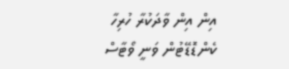އިން އިން ވާދަކުރާ ހުރިހާ ކެންޑޮޑޭޓުން ވަނީ ވޯޓާސް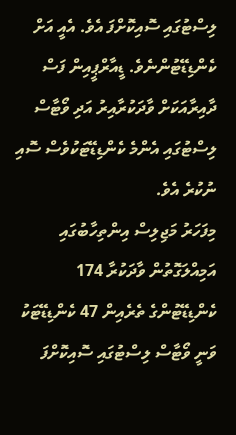ލިސްޓުގައި ސޮއިކޮށްފަ އެވެ. އެއީ އަށް ކެންޑިޑޭޓުންނެވެ. ޑީއާރްޕީއިން ފަސް ދާއިރާއަކަށް ވާދަކުރާއިރު އަދި ވޯޓާސް ލިސްޓުގައި އެންމެ ކެންޑިޑޭޓަކުވެސް ސޮއި ނުކުރެ އެވެ.
މިފަހަރު މަޖިލިސް އިންތިހާބުގައި އަމިއްލަގޮތުން ވާދަކުރާ 174 ކެންޑިޑޭޓުންގެ ތެރެއިން 47 ކެންޑިޑޭޓަކު ވަނީ ވޯޓާސް ލިސްޓުގައި ސޮއިކޮށްފަ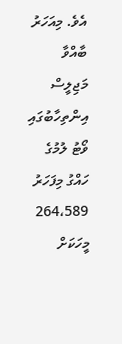އެވެ. މިއަހަރު ބާއްވާ މަޖިލީސް އިންތިހާބުގައި ވޯޓު ލުމުގެ ހައްގު މިފަހަރު 264،589 މީހަކަށް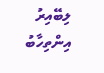ލިބޭއިރު އިންތިހާބު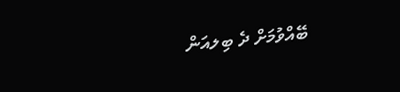ބޭއްވުމަށް ދެ ބިލއަން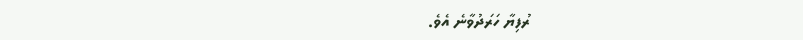ރުފިޔާ ހަރަދުވާނެ އެވެ.